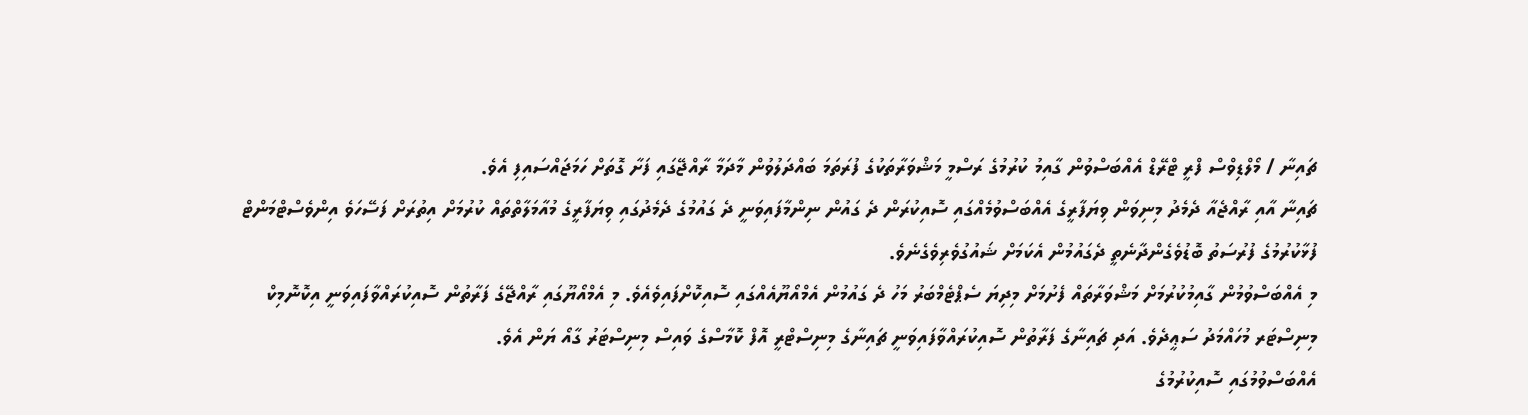ޗައިނާ / މޯލްޑިވްސް ފްރީ ޓްރޭޑް އެއްބަސްވުން ގާއިމު ކުރުމުގެ ރަސްމީ މަޝްވަރާތަކުގެ ފުރަތަމަ ބައްދަލުވުން މާދަމާ ރާއްޖޭގައި ފަށާ ގޮތަށް ހަމަޖައްސައިފި އެވެ.
ޗައިނާ އާއި ރާއްޖެއާ ދެމެދު މިނިވަން ވިޔަފާރީގެ އެއްބަސްވުމެއްގައި ސޮއިކުރަން ދެ ގައުން ނިންމާފައިވަނީ ދެ ގައުމުގެ ދެމެދުގައި ވިޔަފާރީގެ މުއާމަލާތްތައް ކުރުމަށް އިތުރަށް ފަސޭހަވެ އިންވެސްޓްމަންޓް ފުޅާކުރުމުގެ ފުރުސަތު ބޮޑުވެގެންދާނެތީ ދެގައުމުން އެކަމަށް ޝައުގުވެރިވެގެނެވެ.
މި އެއްބަސްވުމުން ގާއިމުކުރުމަށް މަޝްވަރާތައް ފެށުމަށް މިދިޔަ ސެޕްޓެމްބަރު މަހު ދެ ގައުމުން އެމްއޯޔޫއެއްގައި ސޮއިކޮށްފައިވެއެވެ. މި އެމްއޯޔޫގައި ރާއްޖޭގެ ފަރާތުން ސޮއިކުރައްވާފައިވަނީ އިކޮނޮމިކް މިނިސްޓަރ މުހައްމަދު ސަޢީދެވެ. އަދި ޗައިނާގެ ފަރާތުން ސޮއިކުރައްވާފައިވަނީ ޗައިނާގެ މިނިސްޓްރީ އޮފް ކޮމާސްގެ ވައިސް މިނިސްޓަރު ގާއޯ ޔަން އެވެ.
އެއްބަސްވުމުގައި ސޮއިކުރުމުގެ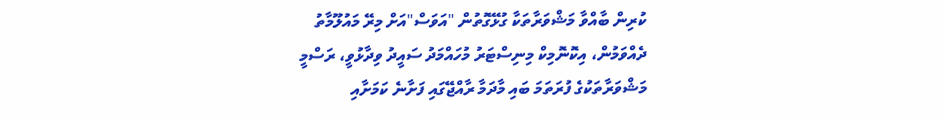ކުރިން ބާއްވާ މަޝްވަރާތަކާ ގުޅޭގޮތުން "އަވަސް"އަށް މިރޭ މައުލޫމާތު ދެއްވަމުން، އިކޮނޮމިކް މިނިސްޓަރު މުހައްމަދު ސައީދު ވިދާޅުވީ، ރަސްމީ މަޝްވަރާތަކުގެ ފުރަތަމަ ބައި މާދަމާ ރާއްޖޭގައި ފަށާނެ ކަމަށާއި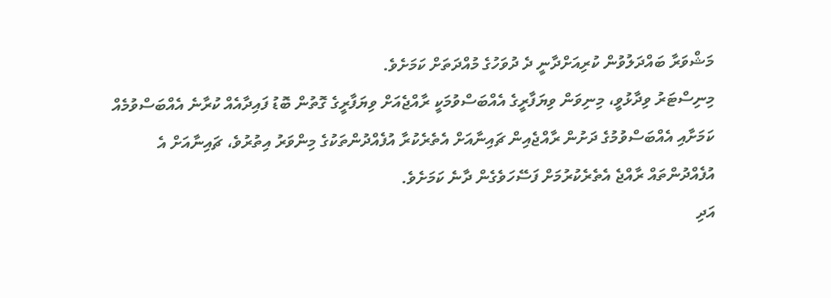މަޝްވަރާ ބައްދަލުވުން ކުރިއަށްދާނީ ދެ ދުވަހުގެ މުއްދަތަށް ކަމަށެވެ.
މިނިސްޓަރު ވިދާޅުވީ، މިނިވަން ވިޔަފާރީގެ އެއްބަސްވުމަކީ ރާއްޖެއަށް ވިޔަފާރީގެ ގޮތުން ބޮޑު ފައިދާއެއް ކުރާނެ އެއްބަސްވުމެއް ކަމަށާއި އެއްބަސްވުމުގެ ދަށުން ރާއްޖެއިން ޗައިނާއަށް އެތެރެކުރާ އުފެއްދުންތަކުގެ މިންވަރު އިތުރުވެ، ޗައިނާއަށް އެ އުފެއްދުންތައް ރާއްޖެ އެތެރެކުރުމަށް ފަސޭހަވެގެން ދާނެ ކަމަށެވެ.
އަދި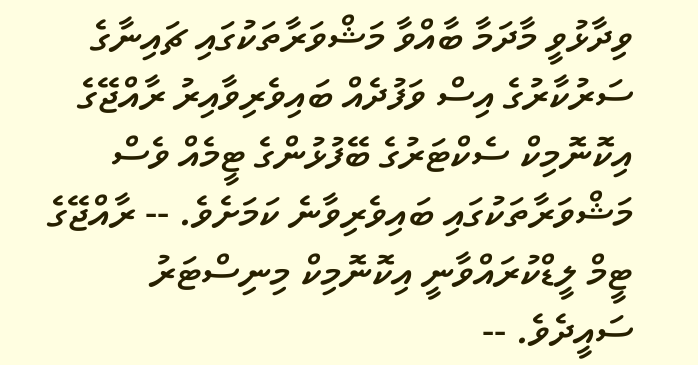ވިދާޅުވީ މާދަމާ ބާއްވާ މަޝްވަރާތަކުގައި ޗައިނާގެ ސަރުކާރުގެ އިސް ވަފުދެއް ބައިވެރިވާއިރު ރާއްޖޭގެ އިކޮނޮމިކް ސެކްޓަރުގެ ބޭފުޅުންގެ ޓީމެއް ވެސް މަޝްވަރާތަކުގައި ބައިވެރިވާނެ ކަމަށެވެ. -- ރާއްޖޭގެ ޓީމް ލީޑްކުރައްވާނީ އިކޮނޮމިކް މިނިސްޓަރު ސައީދެވެ. --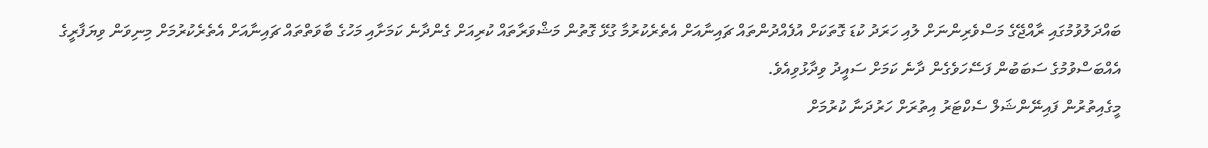ބައްދަލުވުމުގައި ރާއްޖޭގެ މަސްވެރިންނަށް ލުއި ހަރަދު ކުޑަ ގޮތަކަށް އުފެއްދުންތައް ޗައިނާއަށް އެތެރެކުރުމާ ގުޅޭ ގޮތުން މަޝްވަރާތައް ކުރިއަށް ގެންދާނެ ކަމަށާއި މަހުގެ ބާވަތްތައް ޗައިނާއަށް އެތެރެކުރުމަށް މިނިވަން ވިޔަފާރީގެ އެއްބަސްވުމުގެ ސަބަބުން ފަސޭހަވެގެން ދާނެ ކަމަށް ސައީދު ވިދާޅުވިއެވެ.
މީގެއިތުރުން ފައިނޭންޝަލް ސެކްޓަރު އިތުރަށް ހަރުދަނާ ކުރުމަށް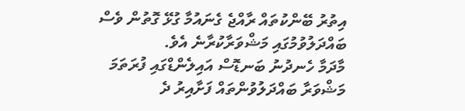އިތުރު ބޭންކުތައް ރާއްޖެ ގެނައުމާ ގުޅޭ ގޮތުން ވެސް ބައްދަލުވުމުގައި މަޝްވަރާކުރާނެ އެވެ.
މާދަމާ ހެނދުނު ބަނޑޮސް އައިލެންޑްގައި ފުރަތަމަ މަޝްވަރާ ބައްދަލުވުންތައް ފަށާއިރު ދެ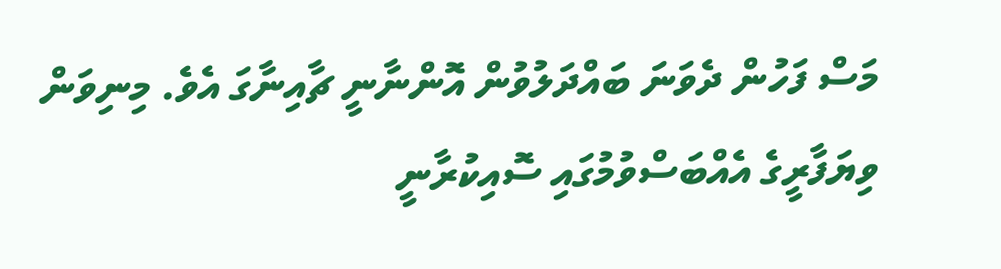މަސް ފަހުން ދެވަނަ ބައްދަލުވުން އޮންނާނީ ޗާއިނާގަ އެވެ. މިނިވަން ވިޔަފާރީގެ އެއްބަސްވުމުގައި ސޮއިކުރާނީ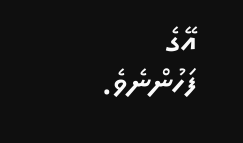އޭގެ ފަހުންނެވެ.